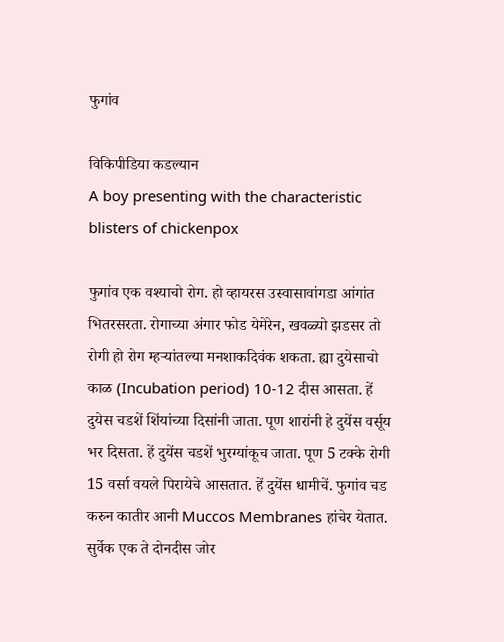फुगांव

विकिपीडिया कडल्यान
A boy presenting with the characteristic blisters of chickenpox

फुगांव एक वश्याचो रोग. हो व्हायरस उस्वासावांगडा आंगांत भितरसरता. रोगाच्या अंगार फोड येमेरेन, खवळ्यो झडसर तो रोगी हो रोग म्हऱ्यांतल्या मनशाकदिवंक शकता. ह्या दुयेसाचो काळ (Incubation period) 10-12 दीस आसता. हें दुयेस चडशें शिंयांच्या दिसांनी जाता. पूण शारांनी हे दुयेंस वर्सूय भर दिसता. हें दुयेंस चडशें भुरग्यांकूच जाता. पूण 5 टक्के रोगी 15 वर्सा वयले पिरायेचे आसतात. हें दुयेंस धामीचें. फुगांव चड करुन कातीर आनी Muccos Membranes हांचेर येतात. सुर्वेक एक ते दोनदीस जोर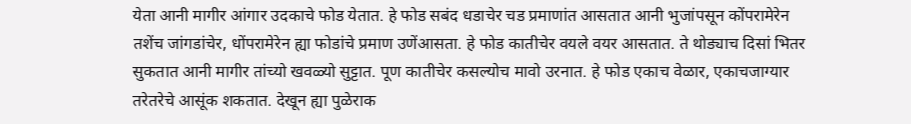येता आनी मागीर आंगार उदकाचे फोड येतात. हे फोड सबंद धडाचेर चड प्रमाणांत आसतात आनी भुजांपसून कोंपरामेरेन तशेंच जांगडांचेर, धोंपरामेरेन ह्या फोडांचे प्रमाण उणेंआसता. हे फोड कातीचेर वयले वयर आसतात. ते थोड्याच दिसां भितर सुकतात आनी मागीर तांच्यो खवळ्यो सुट्टात. पूण कातीचेर कसल्योच मावो उरनात. हे फोड एकाच वेळार, एकाचजाग्यार तरेतरेचे आसूंक शकतात. देखून ह्या पुळेराक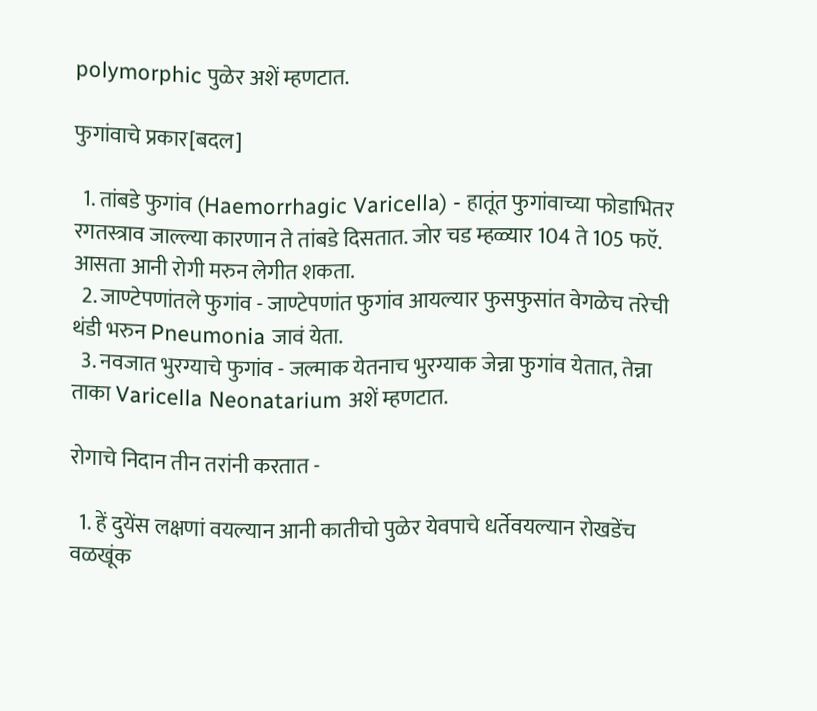polymorphic पुळेर अशें म्हणटात.

फुगांवाचे प्रकार[बदल]

  1. तांबडे फुगांव (Haemorrhagic Varicella) - हातूंत फुगांवाच्या फोडाभितर रगतस्त्राव जाल्ल्या कारणान ते तांबडे दिसतात. जोर चड म्हळ्यार 104 ते 105 फऍ. आसता आनी रोगी मरुन लेगीत शकता.
  2. जाण्टेपणांतले फुगांव - जाण्टेपणांत फुगांव आयल्यार फुसफुसांत वेगळेच तरेची थंडी भरुन Pneumonia जावं येता.
  3. नवजात भुरग्याचे फुगांव - जल्माक येतनाच भुरग्याक जेन्ना फुगांव येतात, तेन्ना ताका Varicella Neonatarium अशें म्हणटात.

रोगाचे निदान तीन तरांनी करतात -

  1. हें दुयेंस लक्षणां वयल्यान आनी कातीचो पुळेर येवपाचे धर्तेवयल्यान रोखडेंच वळखूंक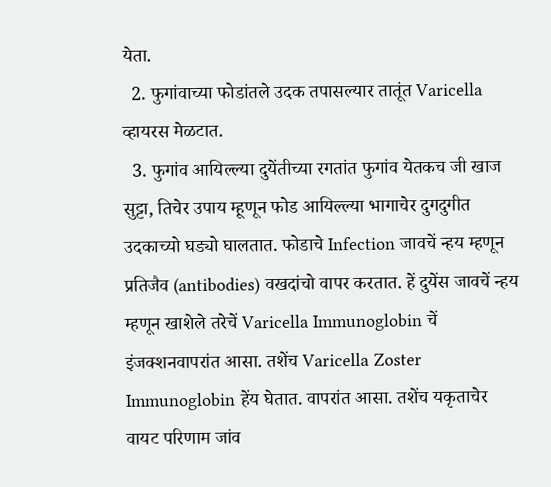येता.
  2. फुगांवाच्या फोडांतले उदक तपासल्यार तातूंत Varicella व्हायरस मेळटात.
  3. फुगांव आयिल्ल्या दुयेंतीच्या रगतांत फुगांव येतकच जी खाज सुट्टा, तिचेर उपाय म्हूणून फोड आयिल्ल्या भागाचेर दुगदुगीत उदकाच्यो घड्यो घालतात. फोडाचे Infection जावचें न्हय म्हणून प्रतिजैव (antibodies) वखदांचो वापर करतात. हें दुयेंस जावचें न्हय म्हणून खाशेले तरेचें Varicella Immunoglobin चें इंजक्शनवापरांत आसा. तशेंच Varicella Zoster Immunoglobin हेंय घेतात. वापरांत आसा. तशेंच यकृताचेर वायट परिणाम जांव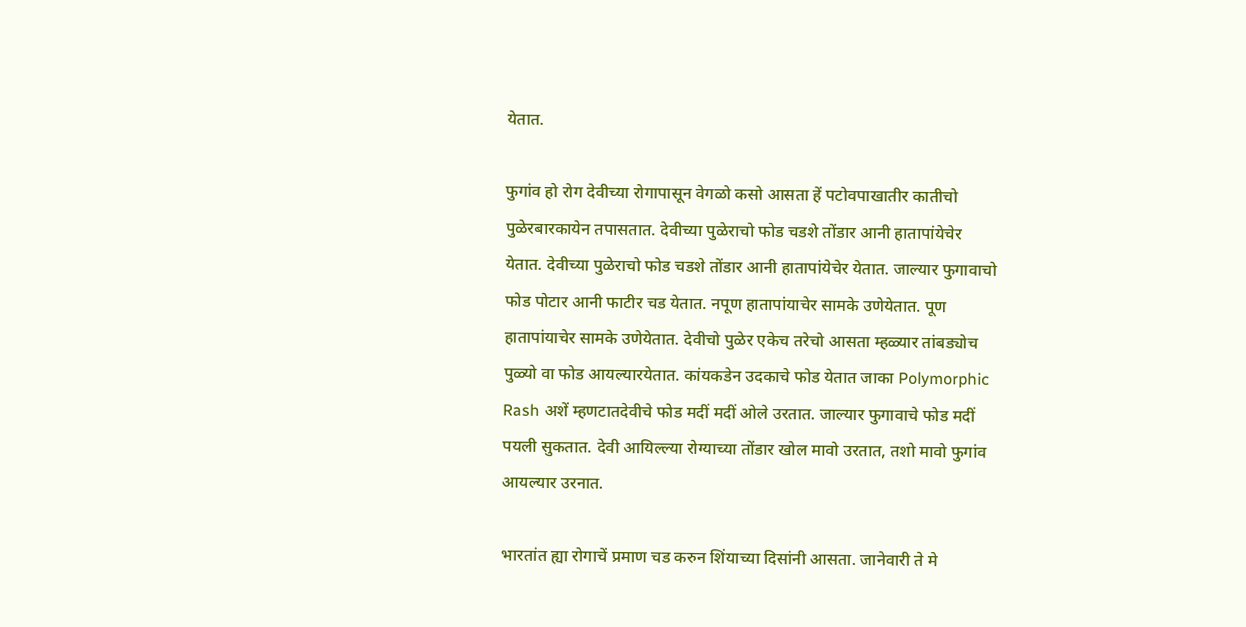येतात.

फुगांव हो रोग देवीच्या रोगापासून वेगळो कसो आसता हें पटोवपाखातीर कातीचो पुळेरबारकायेन तपासतात. देवीच्या पुळेराचो फोड चडशे तोंडार आनी हातापांयेचेर येतात. देवीच्या पुळेराचो फोड चडशे तोंडार आनी हातापांयेचेर येतात. जाल्यार फुगावाचो फोड पोटार आनी फाटीर चड येतात. नपूण हातापांयाचेर सामके उणेयेतात. पूण हातापांयाचेर सामके उणेयेतात. देवीचो पुळेर एकेच तरेचो आसता म्हळ्यार तांबड्योच पुळ्यो वा फोड आयल्यारयेतात. कांयकडेन उदकाचे फोड येतात जाका Polymorphic Rash अशें म्हणटातदेवीचे फोड मदीं मदीं ओले उरतात. जाल्यार फुगावाचे फोड मदीं पयली सुकतात. देवी आयिल्ल्या रोग्याच्या तोंडार खोल मावो उरतात, तशो मावो फुगांव आयल्यार उरनात.

भारतांत ह्या रोगाचें प्रमाण चड करुन शिंयाच्या दिसांनी आसता. जानेवारी ते मे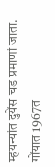म्हयन्यांत दुयेंस चड प्रमाणां जाता. गोंयात 1967त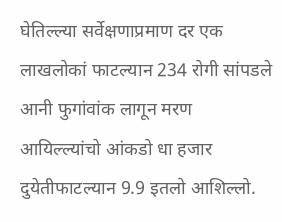घेतिल्ल्या सर्वेक्षणाप्रमाण दर एक लाखलोकां फाटल्यान 234 रोगी सांपडले आनी फुगांवांक लागून मरण आयिल्ल्यांचो आंकडो धा हजार दुयेतीफाटल्यान 9.9 इतलो आशिल्लो.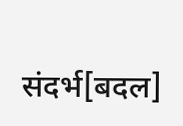संदर्भ[बदल]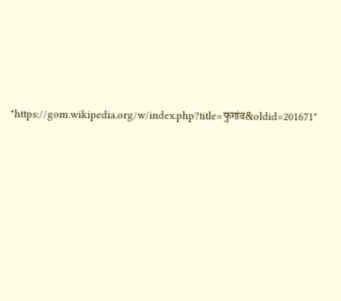"https://gom.wikipedia.org/w/index.php?title=फुगांव&oldid=201671"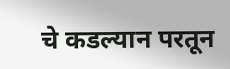चे कडल्यान परतून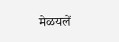मेळयलें